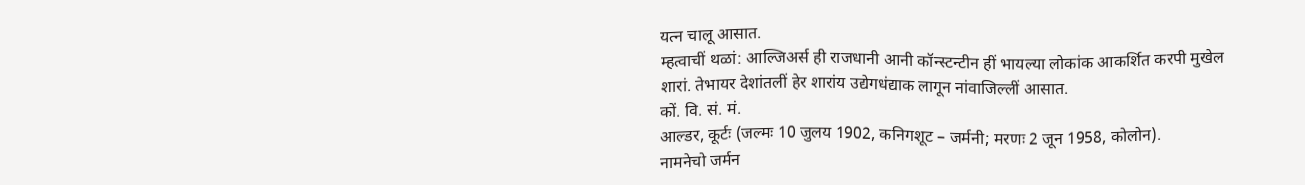यत्न चालू आसात.
म्हत्वाचीं थळां: आल्जिअर्स ही राजधानी आनी कॉन्स्टन्टीन हीं भायल्या लोकांक आकर्शित करपी मुखेल शारां. तेभायर देशांतलीं हेर शारांय उद्येगधंद्याक लागून नांवाजिल्लीं आसात.
कों. वि. सं. मं.
आल्डर, कूर्टः (जल्मः 10 जुलय 1902, कनिगशूट – जर्मनी; मरणः 2 जून 1958, कोलोन).
नामनेचो जर्मन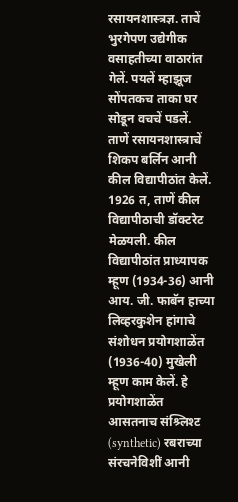रसायनशास्त्रज्ञ. ताचें भुरगेपण उद्येगीक वसाहतीच्या वाठारांत गेलें. पयलें म्हाझूज सोंपतकच ताका घर सोडून वचचें पडलें. ताणें रसायनशास्त्राचें शिकप बर्लिन आनी कील विद्यापीठांत केलें. 1926 त, ताणें कील विद्यापीठाची डॉक्टरेट मेळयली. कील विद्यापीठांत प्राध्यापक म्हूण (1934-36) आनी आय. जी. फाबॅन हाच्या लिव्हरकुशेन हांगाचे संशोधन प्रयोगशाळेंत (1936-40) मुखेली म्हूण काम केलें. हे प्रयोगशाळेंत आसतनाच संश्र्लिश्ट (synthetic) रबराच्या संरचनेविशीं आनी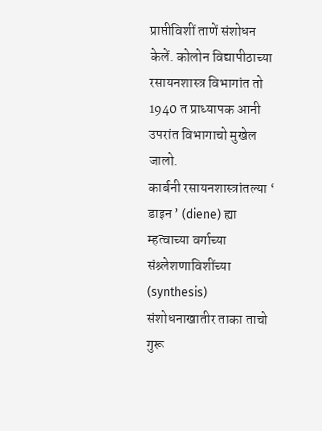प्राप्तीविशीं ताणें संशोधन केलें. कोलोन विद्यापीठाच्या रसायनशास्त्र विभागांत तो 1940 त प्राध्यापक आनी उपरांत विभागाचो मुखेल जालो.
कार्बनी रसायनशास्त्रांतल्या ‘ डाइन ’ (diene) ह्या म्हत्वाच्या वर्गाच्या संश्र्लेशणाविशींच्या (synthesis) संशोधनाखातीर ताका ताचो गुरू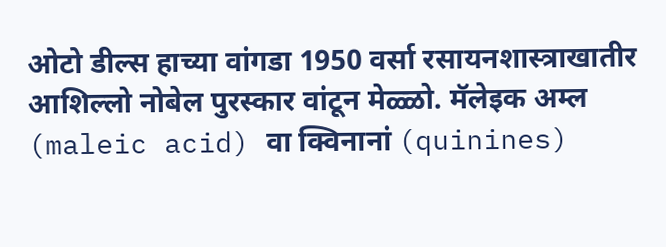ओटो डील्स हाच्या वांगडा 1950 वर्सा रसायनशास्त्राखातीर आशिल्लो नोबेल पुरस्कार वांटून मेळ्ळो. मॅलेइक अम्ल (maleic acid) वा क्विनानां (quinines)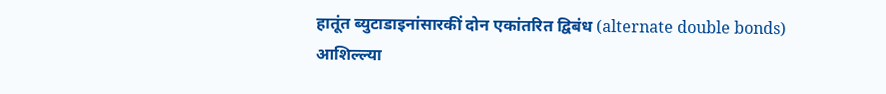हातूंत ब्युटाडाइनांसारकीं दोन एकांतरित द्विबंध (alternate double bonds) आशिल्ल्या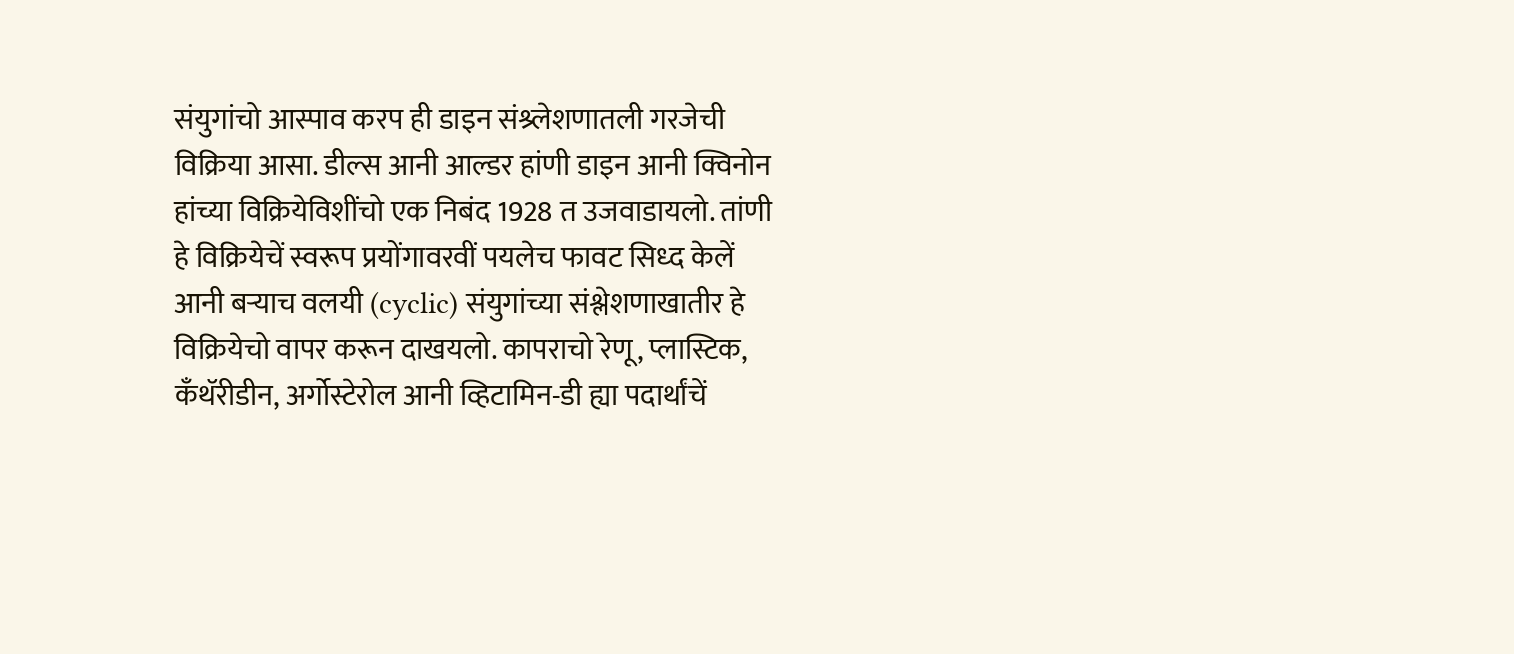संयुगांचो आस्पाव करप ही डाइन संश्र्लेशणातली गरजेची विक्रिया आसा. डील्स आनी आल्डर हांणी डाइन आनी क्विनोन हांच्या विक्रियेविशींचो एक निबंद 1928 त उजवाडायलो. तांणी हे विक्रियेचें स्वरूप प्रयोंगावरवीं पयलेच फावट सिध्द केलें आनी बऱ्याच वलयी (cyclic) संयुगांच्या संश्लेशणाखातीर हे विक्रियेचो वापर करून दाखयलो. कापराचो रेणू, प्लास्टिक, कँथॅरीडीन, अर्गोस्टेरोल आनी व्हिटामिन-डी ह्या पदार्थांचें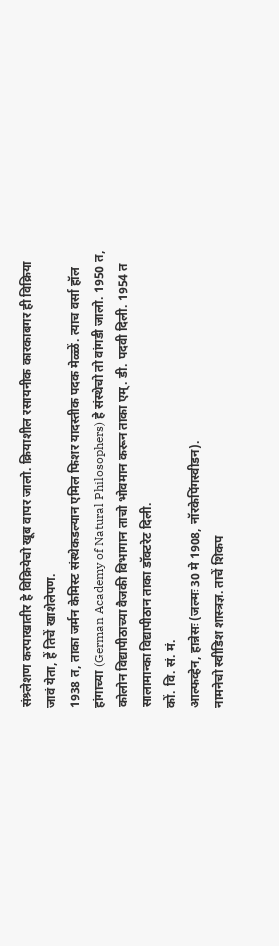संश्र्लेशण करपाखातीर हे विक्रियेचो खूब वापर जालो. क्रियाशील रसायनीक कारकाबगर ही विक्रिया जावं येता, हें तिचें खाशेलेपण.
1938 त, ताका जर्मन केमिस्ट संस्थेकडल्यान एमिल फिशर यादस्तीक पदक मेळ्ळें. त्याच वर्सा हॉल हांगाच्या (German Academy of Natural Philosophers) हे संस्थेचो तो वांगडी जालो. 1950 त, कोलोन विद्यापीठाच्या वैजकी विभागान ताचो भोवमान करून ताका एम्. डी. पदवी दिली. 1954 त सालामान्का विद्यापीठान ताका डॉक्टरेट दिली.
कों. वि. सं. मं.
आल्फव्हेन, हान्नेसः (जल्मः 30 मे 1908, नॉरकेपिंगस्वीडन).
नामनेचो स्वीडिश शास्त्रज्ञ. ताचें शिकप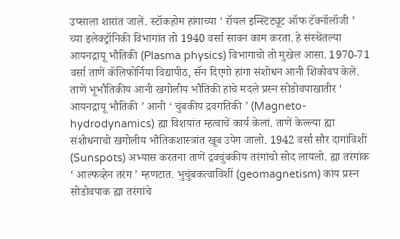उप्साला शारांत जालें. स्टॉकहोम हांगाच्या ‘ रॉयल इन्स्टिट्यूट ऑफ टॅक्नॉलॉजी ’ च्या इलेक्ट्रॉनिकी विभागांत तो 1940 वर्सा सावन काम करता. हे संस्थेंतल्या आयनद्रायू भौतिकी (Plasma physics) विभागाचो तो मुखेल आसा. 1970-71 वर्सा ताणें कॅलिफोर्निया विद्यापीठ, सॅन दिएगो हांगा संशोधन आनी शिकोवप केलें.
ताणें भूभौतिकीय आनी खगोलीय भौतिकी हांचे मदले प्रस्न सोडोवपाखातीर ‘ आयनद्रायू भौतिकी ’ आनी ‘ चुंबकीय द्रवगतिकी ’ (Magneto-hydrodynamics) ह्या विशयांत म्हत्वाचें कार्य केलां. ताणें केल्ल्या ह्या संशोधनाचो खगोलीय भौतिकशास्त्रांत खूब उपेग जालो. 1942 वर्सा सौर दागांविशीं (Sunspots) अभ्यास करतना ताणें द्रवचुंबकीय तरंगांचो सोद लायलो. ह्या तरंगांक ‘ आल्फव्हेन तरंग ’ म्हणटात. भुचुंबकत्वाविशीं (geomagnetism) कांय प्रस्न सोडोवपाक ह्या तरंगांचे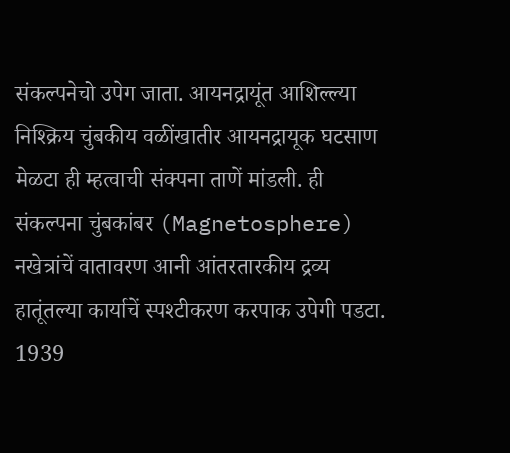संकल्पनेचो उपेग जाता. आयनद्रायूंत आशिल्ल्या निश्क्रिय चुंबकीय वळींखातीर आयनद्रायूक घटसाण मेळटा ही म्हत्वाची संक्पना ताणें मांडली. ही संकल्पना चुंबकांबर (Magnetosphere) नखेत्रांचें वातावरण आनी आंतरतारकीय द्रव्य हातूंतल्या कार्याचें स्पश्टीकरण करपाक उपेगी पडटा. 1939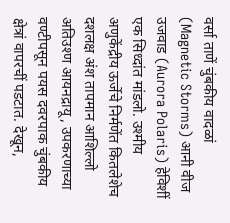वर्सा ताणें चुंबकीय वादळां (Magnetic Storms) आनी वीज उजवाड (Aurora Polaris) हेविशीं एक सिध्दांत मांडलो. उश्मीय अणुकेंद्रीय ऊर्जेचे निर्मणेंत कितलेशेच दशलक्ष अंश तापमान आशिल्लो अतिउश्ण आयनद्रायू, उपकरणाच्या वण्टीपसून पयस दवरपाक चुंबकीय क्षेत्रां वापरचीं पडटात. देखून,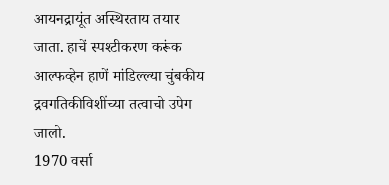आयनद्रायूंत अस्थिरताय तयार जाता. हाचें स्पश्टीकरण करूंक आल्फव्हेन हाणें मांडिल्ल्या चुंबकीय द्रवगतिकीविशींच्या तत्वाचो उपेग जालो.
1970 वर्सा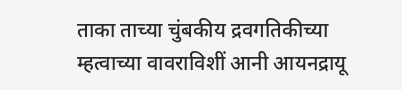ताका ताच्या चुंबकीय द्रवगतिकीच्या म्हत्वाच्या वावराविशीं आनी आयनद्रायू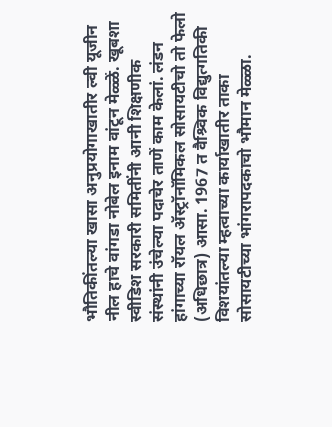भौतिकींतल्या खासा अनुप्रयोगाखातीर ल्वी यूजीन नील हाचे वांगडा नोबेल इनाम वांटून मेळ्ळें. खूबशा स्वीडिश सरकारी समितींनी आनी शिक्षणीक संस्थांनी उंचेल्या पदाचेर ताणें काम केलां. लंडन हांगाच्या रॉयल ॲस्ट्रॉनॉमिकल सोसायटीचो तो फेलो (अधिछात्र) आसा. 1967 त वैश्र्विक विद्युत्गतिकी विशयांतल्या म्हत्वाच्या कार्याखातीर ताका सोसायटीच्या भांगरापदकाचो भौमान मेळ्ळा.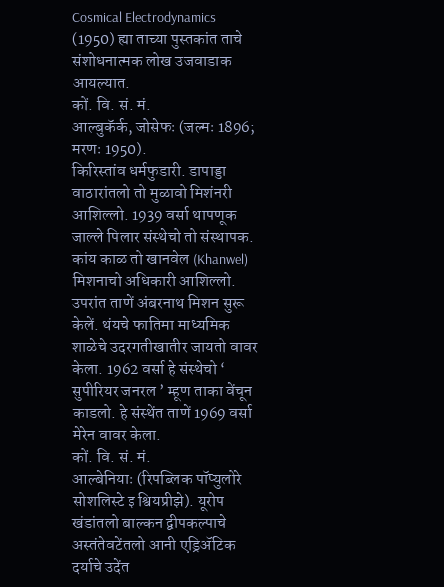Cosmical Electrodynamics (1950) ह्या ताच्या पुस्तकांत ताचे संशोधनात्मक लोख उजवाडाक आयल्यात.
कों. वि. सं. मं.
आल्बुकॅर्क, जोसेफः (जल्मः 1896; मरणः 1950).
किरिस्तांव धर्मफुडारी. डापाड्डा वाठारांतलो तो मुळावो मिशंनरी आशिल्लो. 1939 वर्सा थापणूक जाल्ले पिलार संस्थेचो तो संस्थापक. कांय काळ तो खानवेल (Khanwel) मिशनाचो अधिकारी आशिल्लो. उपरांत ताणें अंबरनाथ मिशन सुरू केलें. थंयचे फातिमा माध्यमिक शाळेचे उदरगतीखातीर जायतो वावर केला. 1962 वर्सा हे संस्थेचो ‘ सुपीरियर जनरल ’ म्हूण ताका वेंचून काडलो. हे संस्थेंत ताणें 1969 वर्सा मेरेन वावर केला.
कों. वि. सं. मं.
आल्बेनियाः (रिपब्लिक पॉप्युलोरे सोशलिस्टे इ श्वियप्रीझे). यूरोप खंडांतलो बाल्कन द्वीपकल्पाचे अस्तंतेवटेंतलो आनी एड्रिॲटिक दर्याचे उदेंत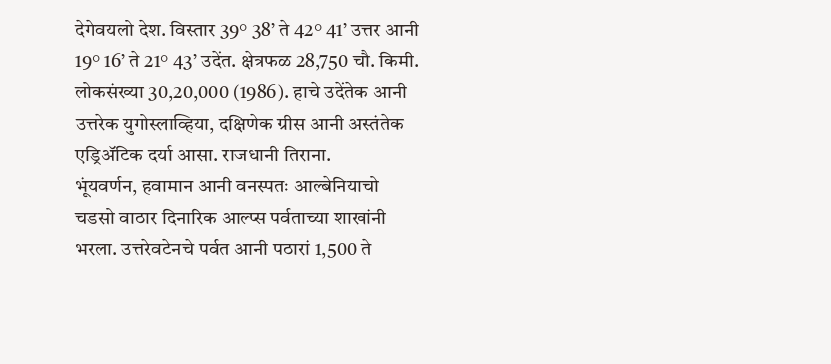देगेवयलो देश. विस्तार 39° 38’ ते 42° 41’ उत्तर आनी 19° 16’ ते 21° 43’ उदेंत. क्षेत्रफळ 28,750 चौ. किमी. लोकसंख्या 30,20,000 (1986). हाचे उदेंतेक आनी उत्तरेक युगोस्लाव्हिया, दक्षिणेक ग्रीस आनी अस्तंतेक एड्रिॲटिक दर्या आसा. राजधानी तिराना.
भूंयवर्णन, हवामान आनी वनस्पतः आल्बेनियाचो चडसो वाठार दिनारिक आल्प्स पर्वताच्या शाखांनी भरला. उत्तरेवटेनचे पर्वत आनी पठारां 1,500 ते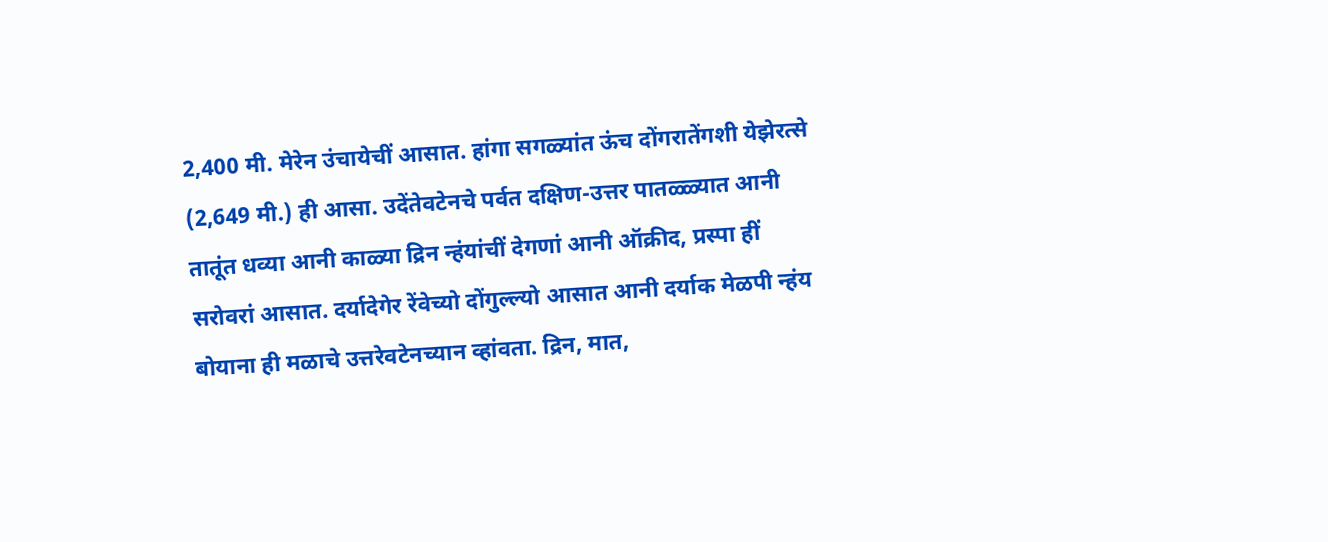2,400 मी. मेरेन उंचायेचीं आसात. हांगा सगळ्यांत ऊंच दोंगरातेंगशी येझेरत्से (2,649 मी.) ही आसा. उदेंतेवटेनचे पर्वत दक्षिण-उत्तर पातळ्ळ्यात आनी तातूंत धव्या आनी काळ्या द्रिन न्हंयांचीं देगणां आनी ऑक्रीद, प्रस्पा हीं सरोवरां आसात. दर्यादेगेर रेंवेच्यो दोंगुल्ल्यो आसात आनी दर्याक मेळपी न्हंय बोयाना ही मळाचे उत्तरेवटेनच्यान व्हांवता. द्रिन, मात,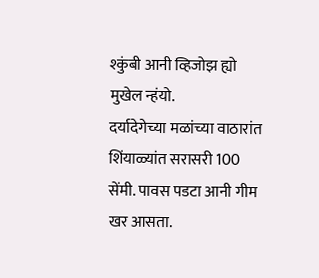श्कुंबी आनी व्हिजोझ ह्यो मुखेल न्हंयो.
दर्यादेगेच्या मळांच्या वाठारांत शिंयाळ्यांत सरासरी 100 सेंमी. पावस पडटा आनी गीम खर आसता.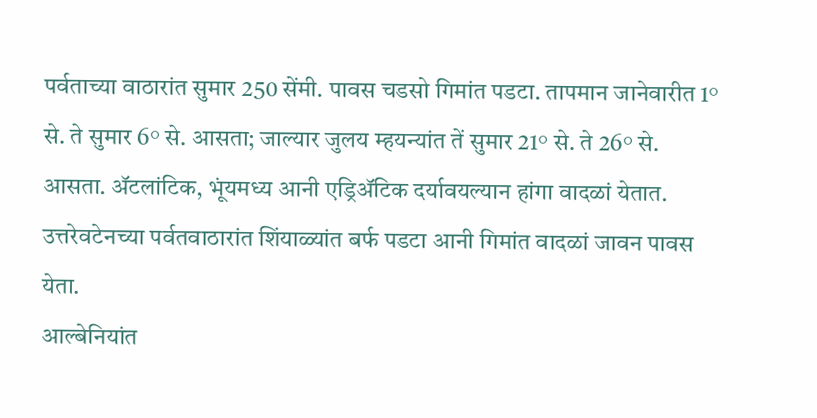पर्वताच्या वाठारांत सुमार 250 सेंमी. पावस चडसो गिमांत पडटा. तापमान जानेवारीत 1° से. ते सुमार 6° से. आसता; जाल्यार जुलय म्हयन्यांत तें सुमार 21° से. ते 26° से. आसता. ॲटलांटिक, भूंयमध्य आनी एड्रिॲटिक दर्यावयल्यान हांगा वादळां येतात. उत्तरेवटेनच्या पर्वतवाठारांत शिंयाळ्यांत बर्फ पडटा आनी गिमांत वादळां जावन पावस येता.
आल्बेनियांत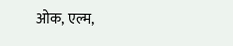ओक, एल्म,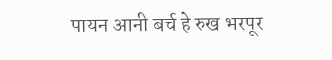पायन आनी बर्च हे रुख भरपूर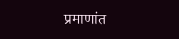प्रमाणांत